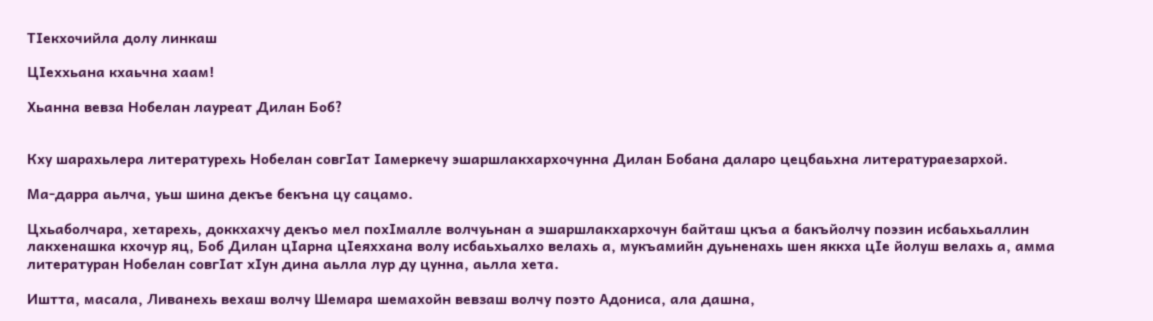ТIекхочийла долу линкаш

ЦIеххьана кхаьчна хаам!

Хьанна вевза Нобелан лауреат Дилан Боб?


Кху шарахьлера литературехь Нобелан совгIат Iамеркечу эшаршлакхархочунна Дилан Бобана даларо цецбаьхна литератураезархой.

Ма-дарра аьлча, уьш шина декъе бекъна цу сацамо.

Цхьаболчара, хетарехь, доккхахчу декъо мел похIмалле волчуьнан а эшаршлакхархочун байташ цкъа а бакъйолчу поэзин исбаьхьаллин лакхенашка кхочур яц, Боб Дилан цIарна цIеяххана волу исбаьхьалхо велахь а, мукъамийн дуьненахь шен яккха цIе йолуш велахь а, амма литературан Нобелан совгIат хIун дина аьлла лур ду цунна, аьлла хета.

Иштта, масала, Ливанехь вехаш волчу Шемара шемахойн вевзаш волчу поэто Адониса, ала дашна,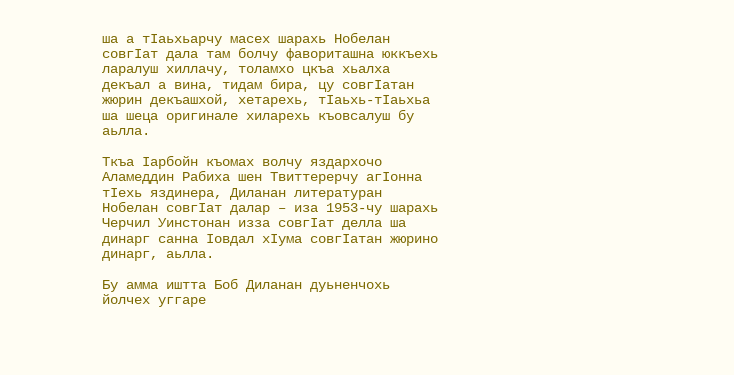ша а тIаьхьарчу масех шарахь Нобелан совгIат дала там болчу фавориташна юккъехь ларалуш хиллачу, толамхо цкъа хьалха декъал а вина, тидам бира, цу совгIатан жюрин декъашхой, хетарехь, тIаьхь-тIаьхьа ша шеца оригинале хиларехь къовсалуш бу аьлла.

Ткъа Iарбойн къомах волчу яздархочо Аламеддин Рабиха шен Твиттерерчу агIонна тIехь яздинера, Диланан литературан Нобелан совгIат далар – иза 1953-чу шарахь Черчил Уинстонан изза совгIат делла ша динарг санна Iовдал хIума совгIатан жюрино динарг, аьлла.

Бу амма иштта Боб Диланан дуьненчохь йолчех уггаре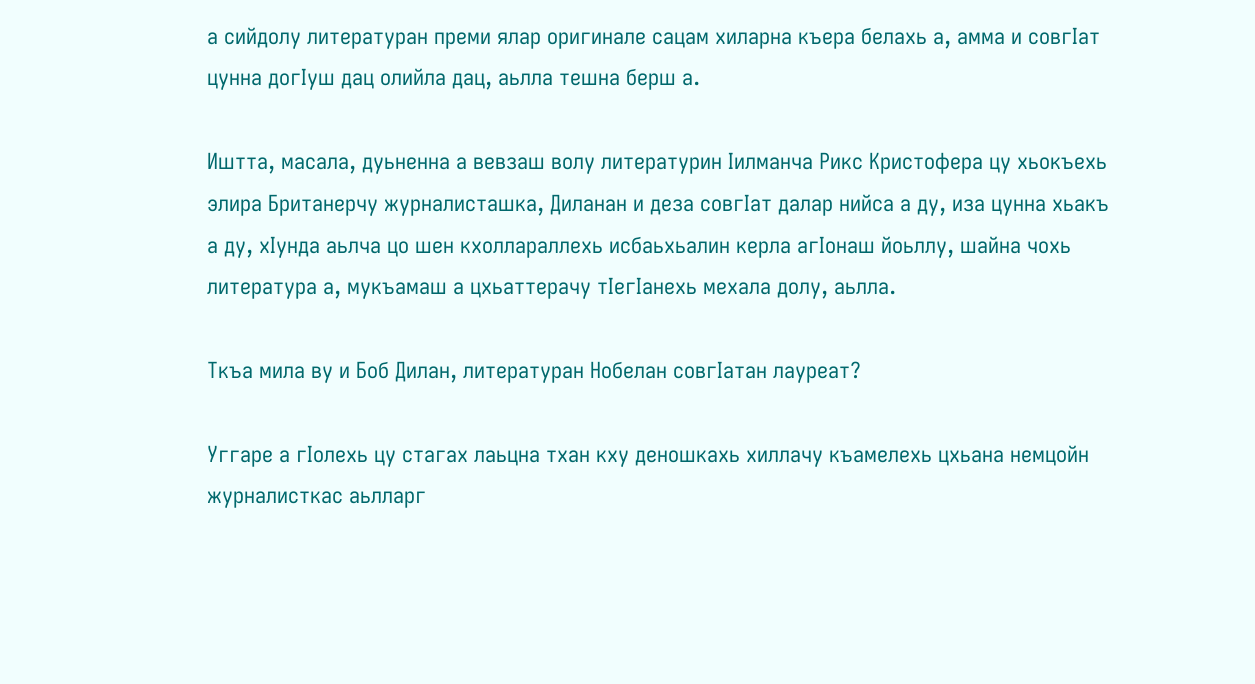а сийдолу литературан преми ялар оригинале сацам хиларна къера белахь а, амма и совгIат цунна догIуш дац олийла дац, аьлла тешна берш а.

Иштта, масала, дуьненна а вевзаш волу литературин Iилманча Рикс Кристофера цу хьокъехь элира Британерчу журналисташка, Диланан и деза совгIат далар нийса а ду, иза цунна хьакъ а ду, хIунда аьлча цо шен кхоллараллехь исбаьхьалин керла агIонаш йоьллу, шайна чохь литература а, мукъамаш а цхьаттерачу тIегIанехь мехала долу, аьлла.

Ткъа мила ву и Боб Дилан, литературан Нобелан совгIатан лауреат?

Уггаре а гIолехь цу стагах лаьцна тхан кху деношкахь хиллачу къамелехь цхьана немцойн журналисткас аьлларг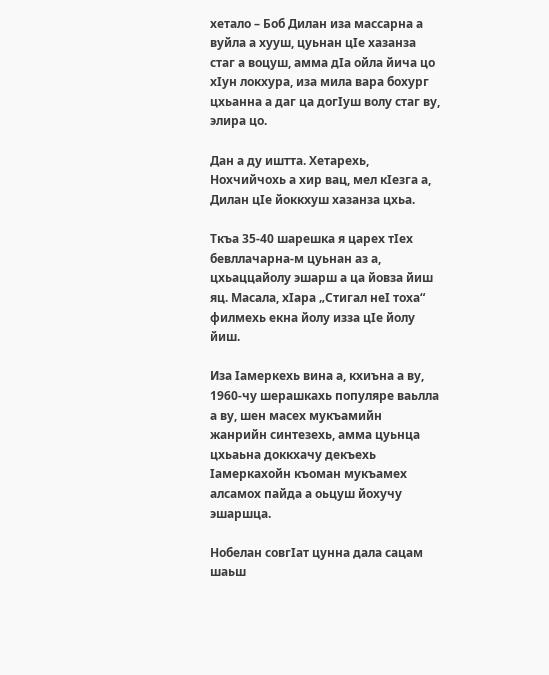хетало – Боб Дилан иза массарна а вуйла а хууш, цуьнан цIе хазанза стаг а воцуш, амма дIа ойла йича цо хIун локхура, иза мила вара бохург цхьанна а даг ца догIуш волу стаг ву, элира цо.

Дан а ду иштта. Хетарехь, Нохчийчохь а хир вац, мел кIезга а, Дилан цIе йоккхуш хазанза цхьа.

Ткъа 35-40 шарешка я царех тIех бевллачарна-м цуьнан аз а, цхьаццайолу эшарш а ца йовза йиш яц. Масала, хIара „Стигал неI тоха“ филмехь екна йолу изза цIе йолу йиш.

Иза Iамеркехь вина а, кхиъна а ву, 1960-чу шерашкахь популяре ваьлла а ву, шен масех мукъамийн жанрийн синтезехь, амма цуьнца цхьаьна доккхачу декъехь Iамеркахойн къоман мукъамех алсамох пайда а оьцуш йохучу эшаршца.

Нобелан совгIат цунна дала сацам шаьш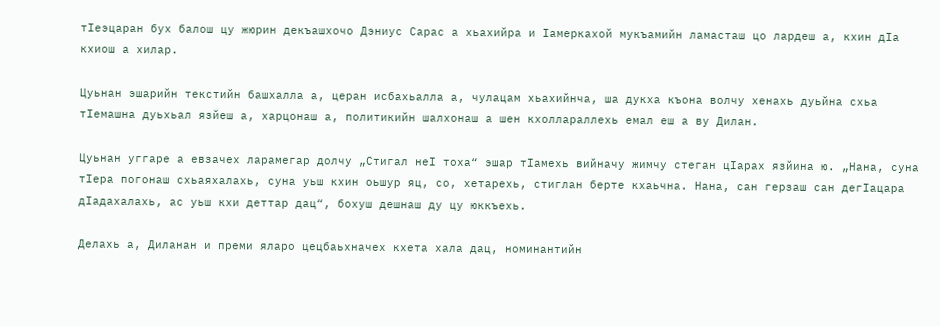тIеэцаран бух балош цу жюрин декъашхочо Дэниус Сарас а хьахийра и Iамеркахой мукъамийн ламасташ цо лардеш а, кхин дIа кхиош а хилар.

Цуьнан эшарийн текстийн башхалла а, церан исбахьалла а, чулацам хьахийнча, ша дукха къона волчу хенахь дуьйна схьа тIемашна дуьхьал язйеш а, харцонаш а, политикийн шалхонаш а шен кхоллараллехь емал еш а ву Дилан.

Цуьнан уггаре а евзачех ларамегар долчу „Стигал неI тоха“ эшар тIамехь вийначу жимчу стеган цIарах язйина ю. „Нана, суна тIера погонаш схьаяхалахь, суна уьш кхин оьшур яц, со, хетарехь, стиглан берте кхаьчна. Нана, сан герзаш сан дегIацара дIадахалахь, ас уьш кхи деттар дац“, бохуш дешнаш ду цу юккъехь.

Делахь а, Диланан и преми яларо цецбаьхначех кхета хала дац, номинантийн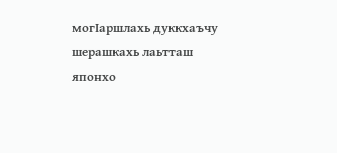могIаршлахь дуккхаъчу шерашкахь лаьтташ японхо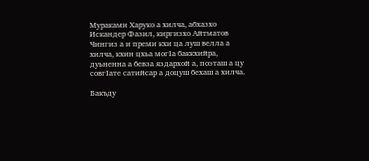Мураками Харуко а хилча, абхазхо Искандер Фазил, киргизхо Айтматов Чингиз а и преми кхи ца луш велла а хилча, кхин цхьа могIа баккхийра, дуьненна а бевза яздархой а, поэташ а цу совгIате сатийсар а доцуш бехаш а хилча.

Бакъду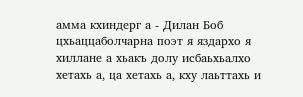амма кхиндерг а - Дилан Боб цхьаццаболчарна поэт я яздархо я хиллане а хьакъ долу исбаьхьалхо хетахь а, ца хетахь а, кху лаьттахь и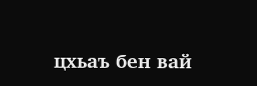цхьаъ бен вай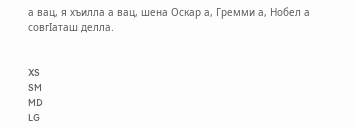а вац, я хъилла а вац, шена Оскар а, Гремми а, Нобел а совгIаташ делла.


XS
SM
MD
LG